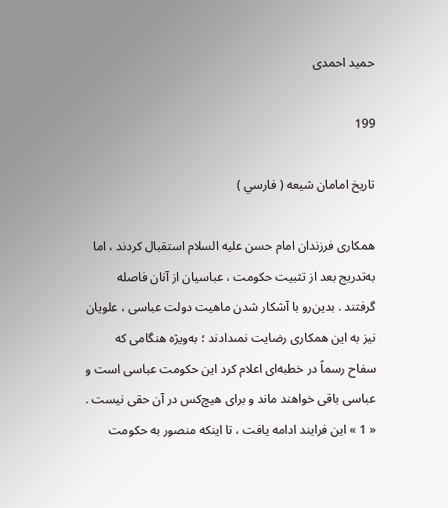حميد احمدى

199

تاريخ امامان شيعه ( فارسي )

همكارى فرزندان امام حسن عليه السلام استقبال كردند ، اما به‌تدريج بعد از تثبيت حكومت ، عباسيان از آنان فاصله گرفتند . بدين‌رو با آشكار شدن ماهيت دولت عباسى ، علويان نيز به اين همكارى رضايت نمىدادند ؛ به‌ويژه هنگامى كه سفاح رسماً در خطبه‌اى اعلام كرد اين حكومت عباسى است و عباسى باقى خواهند ماند و براى هيچ‌كس در آن حقى نيست . « 1 » اين فرايند ادامه يافت ، تا اينكه منصور به حكومت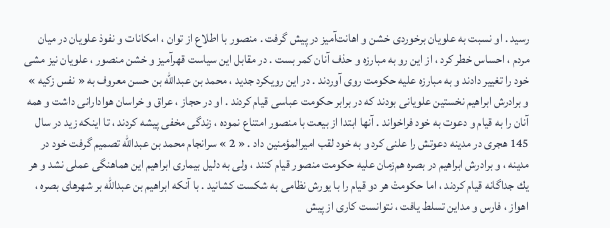رسيد . او نسبت به علويان برخوردى خشن و اهانت‌آميز در پيش گرفت . منصور با اطلاع از توان ، امكانات و نفوذ علويان در ميان مردم ، احساس خطر كرد ، از اين رو به مبارزه و حذف آنان كمر بست . در مقابل اين سياست قهرآميز و خشن منصور ، علويان نيز مشى خود را تغيير دادند و به مبارزه عليه حكومت روى آوردند . در اين رويكرد جديد ، محمد بن عبدالله بن حسن معروف به « نفس زكيه » و برادرش ابراهيم نخستين علويانى بودند كه در برابر حكومت عباسى قيام كردند . او در حجاز ، عراق و خراسان هوادارانى داشت و همه آنان را به قيام و دعوت به خود فراخواند . آنها ابتدا از بيعت با منصور امتناع نموده ، زندگى مخفى پيشه كردند ، تا اينكه زيد در سال 145 هجرى در مدينه دعوتش را علنى كرد و به خود لقب اميرالمؤمنين داد . « 2 » سرانجام محمد بن عبدالله تصميم گرفت خود در مدينه ، و برادرش ابراهيم در بصره هم‌زمان عليه حكومت منصور قيام كنند ، ولى به دليل بيمارى ابراهيم اين هماهنگى عملى نشد و هر يك جداگانه قيام كردند ، اما حكومتْ هر دو قيام را با يورش نظامى به شكست كشانيد . با آنكه ابراهيم بن عبدالله بر شهرهاى بصره ، اهواز ، فارس و مداين تسلط يافت ، نتوانست كارى از پيش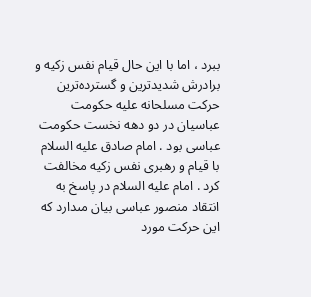ببرد ، اما با اين حال قيام نفس زكيه و برادرش شديدترين و گسترده‌ترين حركت مسلحانه عليه حكومت عباسيان در دو دهه نخست حكومت عباسى بود . امام صادق عليه السلام با قيام و رهبرى نفس زكيه مخالفت كرد . امام عليه السلام در پاسخ به انتقاد منصور عباسى بيان مىدارد كه اين حركت مورد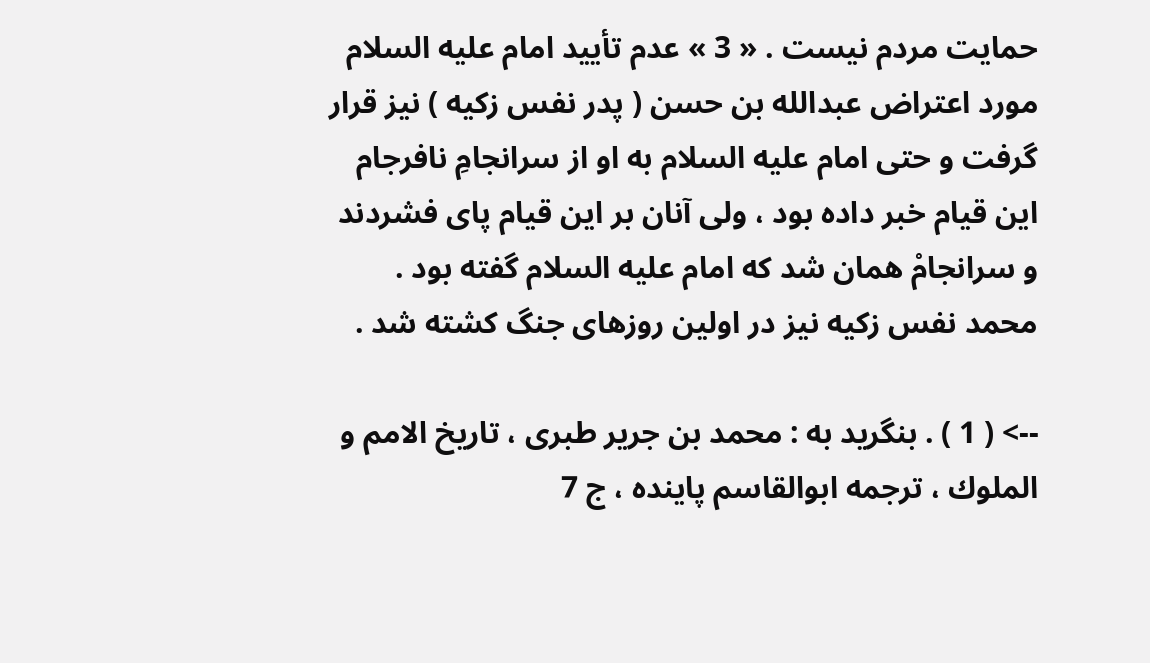حمايت مردم نيست . « 3 » عدم تأييد امام عليه السلام مورد اعتراض عبدالله بن حسن ( پدر نفس زكيه ) نيز قرار گرفت و حتى امام عليه السلام به او از سرانجامِ نافرجام اين قيام خبر داده بود ، ولى آنان بر اين قيام پاى فشردند و سرانجامْ همان شد كه امام عليه السلام گفته بود . محمد نفس زكيه نيز در اولين روزهاى جنگ كشته شد .

--> ( 1 ) . بنگريد به : محمد بن جرير طبرى ، تاريخ الامم و الملوك ، ترجمه ابوالقاسم پاينده ، ج 7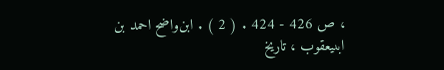، ص 426 - 424 . ( 2 ) . ابن‌واضح احمد بن ابىيعقوب ، تاريخ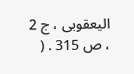اليعقوبى ، ج 2 ، ص 315 . (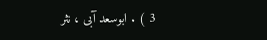3 ) . ابوسعد آبى ، نثر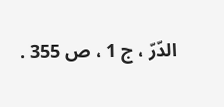الدّرّ ، ج 1 ، ص 355 .